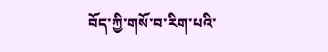བོད་ཀྱི་གསོ་བ་རིག་པའི་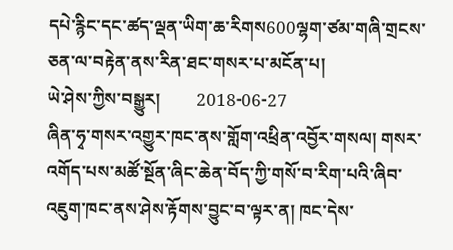དཔེ་རྙིང་དང་ཚད་ལྡན་ཡིག་ཆ་རིགས600ལྷག་ཙམ་གཞི་གྲངས་ཅན་ལ་བརྟེན་ནས་རིན་ཐང་གསར་པ་མངོན་པ།
ཡེ་ཤེས་ཀྱིས་བསྒྱུར།        2018-06-27
ཞིན་ཧྭ་གསར་འགྱུར་ཁང་ནས་གློག་འཕྲིན་འབྱོར་གསལ། གསར་འགོད་པས་མཚོ་སྔོན་ཞིང་ཆེན་བོད་ཀྱི་གསོ་བ་རིག་པའི་ཞིབ་འཇུག་ཁང་ནས་ཤེས་རྟོགས་བྱུང་བ་ལྟར་ན། ཁང་དེས་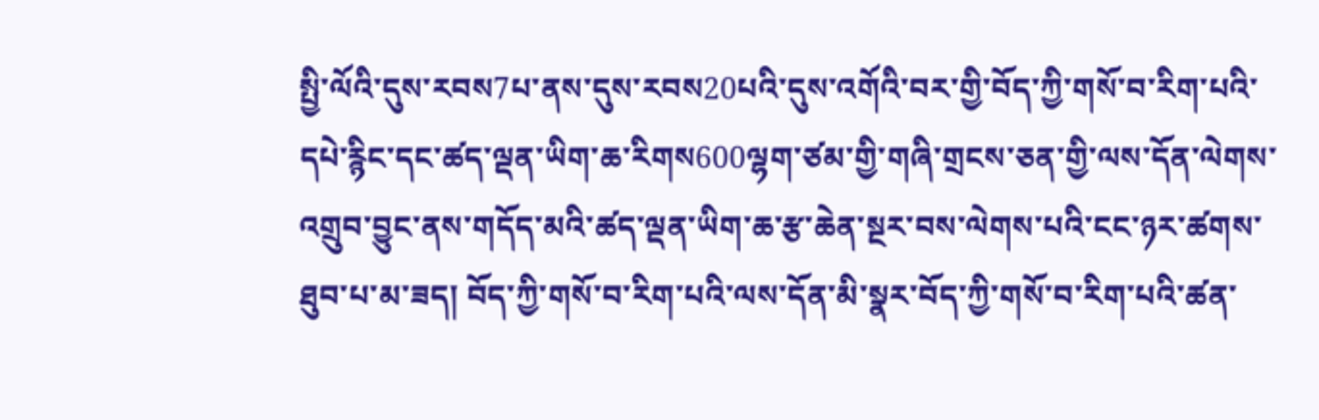སྤྱི་ལོའི་དུས་རབས7པ་ནས་དུས་རབས20པའི་དུས་འགོའི་བར་གྱི་བོད་ཀྱི་གསོ་བ་རིག་པའི་དཔེ་རྙིང་དང་ཚད་ལྡན་ཡིག་ཆ་རིགས600ལྷག་ཙམ་གྱི་གཞི་གྲངས་ཅན་གྱི་ལས་དོན་ལེགས་འགྲུབ་བྱུང་ནས་གདོད་མའི་ཚད་ལྡན་ཡིག་ཆ་རྩ་ཆེན་སྔར་བས་ལེགས་པའི་ངང་ཉར་ཚགས་ཐུབ་པ་མ་ཟད། བོད་ཀྱི་གསོ་བ་རིག་པའི་ལས་དོན་མི་སྣར་བོད་ཀྱི་གསོ་བ་རིག་པའི་ཚན་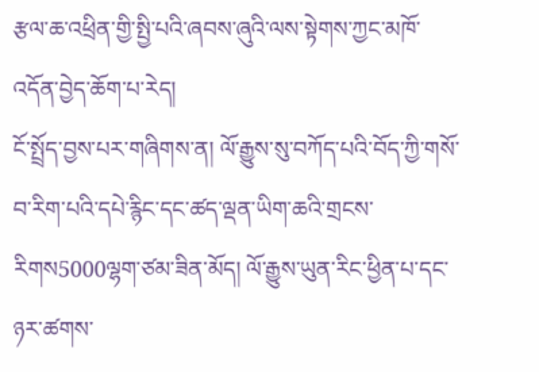རྩལ་ཆ་འཕྲིན་གྱི་སྤྱི་པའི་ཞབས་ཞུའི་ལས་སྟེགས་ཀྱང་མཁོ་འདོན་བྱེད་ཆོག་པ་རེད།
ངོ་སྤྲོད་བྱས་པར་གཞིགས་ན། ལོ་རྒྱུས་སུ་བཀོད་པའི་བོད་ཀྱི་གསོ་བ་རིག་པའི་དཔེ་རྙིང་དང་ཚད་ལྡན་ཡིག་ཆའི་གྲངས་རིགས5000ལྷག་ཙམ་ཟིན་མོད། ལོ་རྒྱུས་ཡུན་རིང་ཕྱིན་པ་དང་ཉར་ཚགས་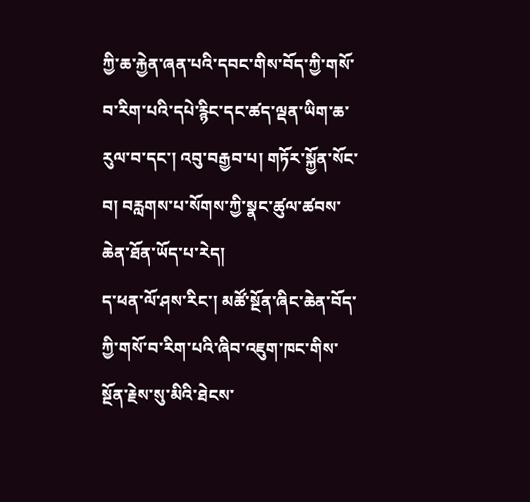ཀྱི་ཆ་རྐྱེན་ཞན་པའི་དབང་གིས་བོད་ཀྱི་གསོ་བ་རིག་པའི་དཔེ་རྙིང་དང་ཚད་ལྡན་ཡིག་ཆ་རུལ་བ་དང་། འབུ་བརྒྱབ་པ། གཏོར་སྐྱོན་སོང་བ། བརླགས་པ་སོགས་ཀྱི་སྣང་ཚུལ་ཚབས་ཆེན་ཐོན་ཡོད་པ་རེད།
ད་ཕན་ལོ་ཤས་རིང་། མཚོ་སྔོན་ཞིང་ཆེན་བོད་ཀྱི་གསོ་བ་རིག་པའི་ཞིབ་འཇུག་ཁང་གིས་སྔོན་རྗེས་སུ་མིའི་ཐེངས་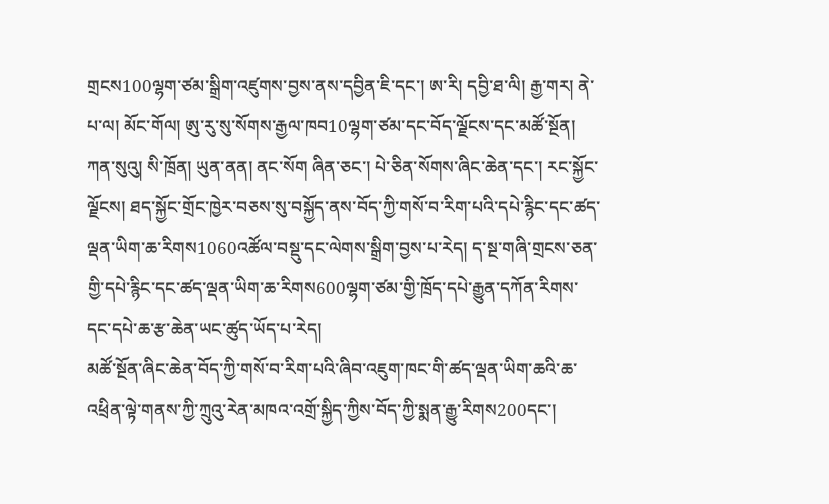གྲངས100ལྷག་ཙམ་སྒྲིག་འཛུགས་བྱས་ནས་དབྱིན་ཇི་དང་། ཨ་རི། དབྱི་ཐ་ལི། རྒྱ་གར། ནེ་པ་ལ། མོང་གོལ། ཨུ་རུ་སུ་སོགས་རྒྱལ་ཁབ10ལྷག་ཙམ་དང་བོད་ལྗོངས་དང་མཚོ་སྔོན། ཀན་སུའུ། སི་ཁྲོན། ཡུན་ནན། ནང་སོག ཞིན་ཅང་། པེ་ཅིན་སོགས་ཞིང་ཆེན་དང་། རང་སྐྱོང་ལྗོངས། ཐད་སྐྱོང་གྲོང་ཁྱེར་བཅས་སུ་བསྐྱོད་ནས་བོད་ཀྱི་གསོ་བ་རིག་པའི་དཔེ་རྙིང་དང་ཚད་ལྡན་ཡིག་ཆ་རིགས1060འཚོལ་བསྡུ་དང་ལེགས་སྒྲིག་བྱས་པ་རེད། ད་སྔ་གཞི་གྲངས་ཅན་གྱི་དཔེ་རྙིང་དང་ཚད་ལྡན་ཡིག་ཆ་རིགས600ལྷག་ཙམ་གྱི་ཁྲོད་དཔེ་རྒྱུན་དཀོན་རིགས་དང་དཔེ་ཆ་རྩ་ཆེན་ཡང་ཚུད་ཡོད་པ་རེད།
མཚོ་སྔོན་ཞིང་ཆེན་བོད་ཀྱི་གསོ་བ་རིག་པའི་ཞིབ་འཇུག་ཁང་གི་ཚད་ལྡན་ཡིག་ཆའི་ཆ་འཕྲིན་ལྟེ་གནས་ཀྱི་ཀྲུའུ་རེན་མཁའ་འགྲོ་སྐྱིད་ཀྱིས་བོད་ཀྱི་སྨན་རྒྱུ་རིགས200དང་།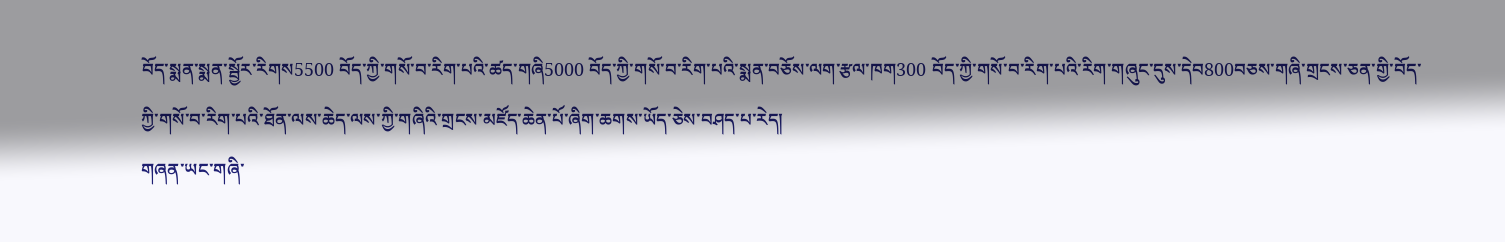བོད་སྨན་སྨན་སྦྱོར་རིགས5500 བོད་ཀྱི་གསོ་བ་རིག་པའི་ཚད་གཞི5000 བོད་ཀྱི་གསོ་བ་རིག་པའི་སྨན་བཅོས་ལག་རྩལ་ཁག300 བོད་ཀྱི་གསོ་བ་རིག་པའི་རིག་གཞུང་དུས་དེབ800བཅས་གཞི་གྲངས་ཅན་གྱི་བོད་ཀྱི་གསོ་བ་རིག་པའི་ཐོན་ལས་ཆེད་ལས་ཀྱི་གཞིའི་གྲངས་མཛོད་ཆེན་པོ་ཞིག་ཆགས་ཡོད་ཅེས་བཤད་པ་རེད།
གཞན་ཡང་གཞི་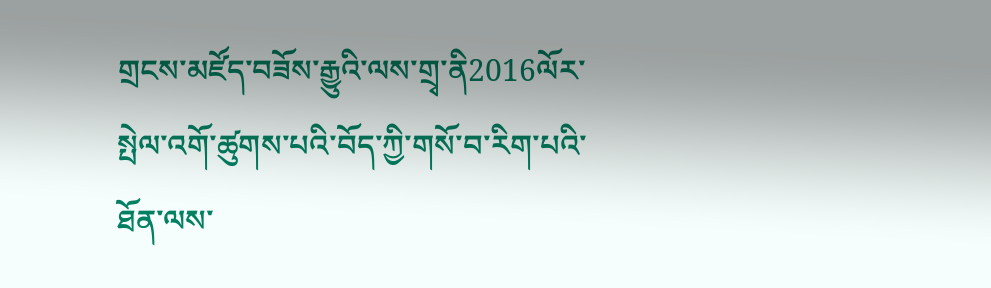གྲངས་མཛོད་བཟོས་རྒྱུའི་ལས་གྲྭ་ནི2016ལོར་སྤེལ་འགོ་ཚུགས་པའི་བོད་ཀྱི་གསོ་བ་རིག་པའི་ཐོན་ལས་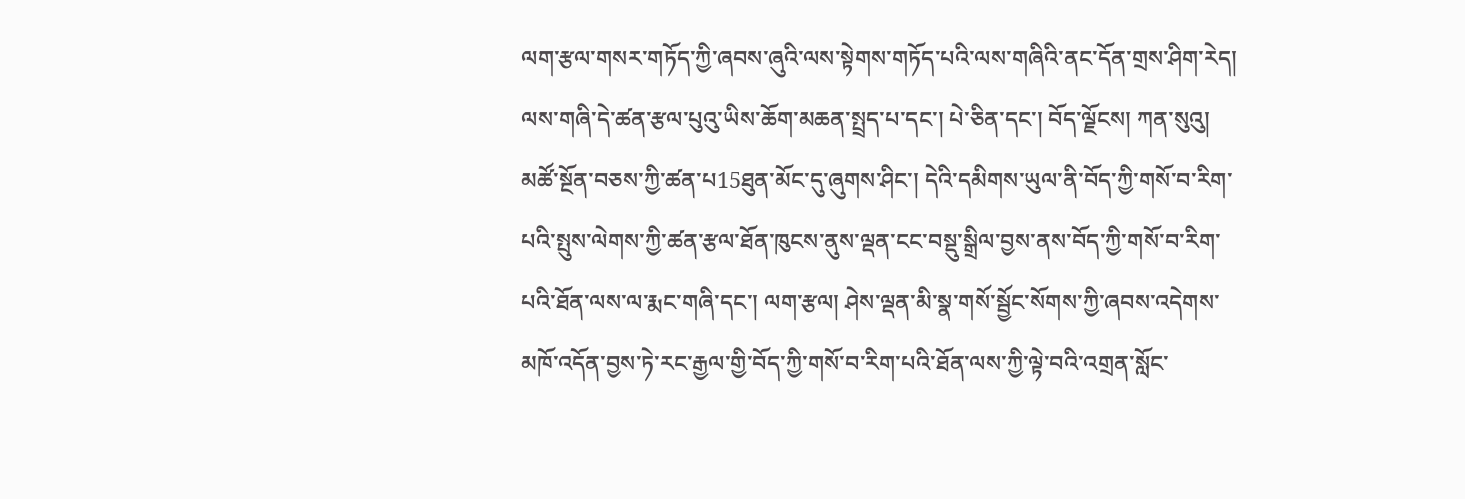ལག་རྩལ་གསར་གཏོད་ཀྱི་ཞབས་ཞུའི་ལས་སྟེགས་གཏོད་པའི་ལས་གཞིའི་ནང་དོན་གྲས་ཤིག་རེད། ལས་གཞི་དེ་ཚན་རྩལ་པུའུ་ཡིས་ཆོག་མཆན་སྤྲད་པ་དང་། པེ་ཅིན་དང་། བོད་ལྗོངས། ཀན་སུའུ། མཚོ་སྔོན་བཅས་ཀྱི་ཚན་པ15ཐུན་མོང་དུ་ཞུགས་ཤིང་། དེའི་དམིགས་ཡུལ་ནི་བོད་ཀྱི་གསོ་བ་རིག་པའི་སྤུས་ལེགས་ཀྱི་ཚན་རྩལ་ཐོན་ཁུངས་ནུས་ལྡན་ངང་བསྡུ་སྒྲིལ་བྱས་ནས་བོད་ཀྱི་གསོ་བ་རིག་པའི་ཐོན་ལས་ལ་རྨང་གཞི་དང་། ལག་རྩལ། ཤེས་ལྡན་མི་སྣ་གསོ་སྦྱོང་སོགས་ཀྱི་ཞབས་འདེགས་མཁོ་འདོན་བྱས་ཏེ་རང་རྒྱལ་གྱི་བོད་ཀྱི་གསོ་བ་རིག་པའི་ཐོན་ལས་ཀྱི་ལྟེ་བའི་འགྲན་སློང་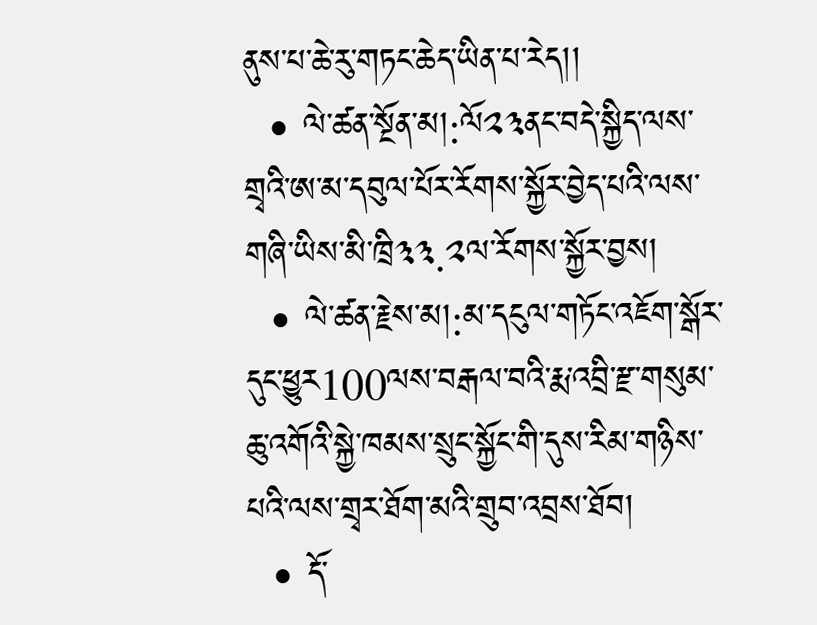ནུས་པ་ཆེ་རུ་གཏང་ཆེད་ཡིན་པ་རེད།།
  • ལེ་ཚན་སྔོན་མ།:ལོ༢༣ནང་བདེ་སྐྱིད་ལས་གྲྭའི་ཨ་མ་དབུལ་པོར་རོགས་སྐྱོར་བྱེད་པའི་ལས་གཞི་ཡིས་མི་ཁྲི༣༣.༢ལ་རོགས་སྐྱོར་བྱས།
  • ལེ་ཚན་རྗེས་མ།:མ་དངུལ་གཏོང་འཇོག་སྒོར་དུང་ཕྱུར100ལས་བརྒལ་བའི་རྨ་འབྲི་རྫ་གསུམ་ཆུ་འགོའི་སྐྱེ་ཁམས་སྲུང་སྐྱོང་གི་དུས་རིམ་གཉིས་པའི་ལས་གྲྭར་ཐོག་མའི་གྲུབ་འབྲས་ཐོབ།
  • དོ་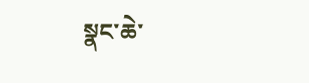སྣང་ཆེ་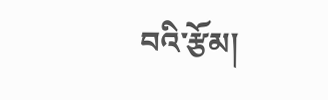བའི་རྩོམ།